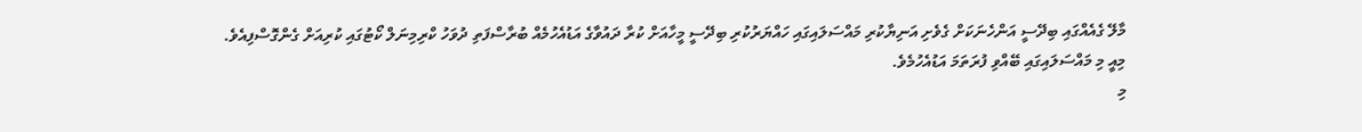މާލޭ ގެއެއްގައި ބިދޭސީ އަންހެނަކަށް ގެވެށި އަނިޔާކުރި މައްސަލައިގައި ހައްޔަރުކުރި ބިދޭސީ މީހާއަށް ކުރާ ދައުވާގެ އަޑުއެހުމެއް ބުރާސްފަތި ދުވަހު ކްރިމިނަލް ކޯޓުގައި ކުރިއަށް ގެންގޮސްފިއެވެ.
މިއީ މި މައްސަލައިގައި ބޭއްވި ފުރަތަމަ އަޑުއެހުމެވެ.
މި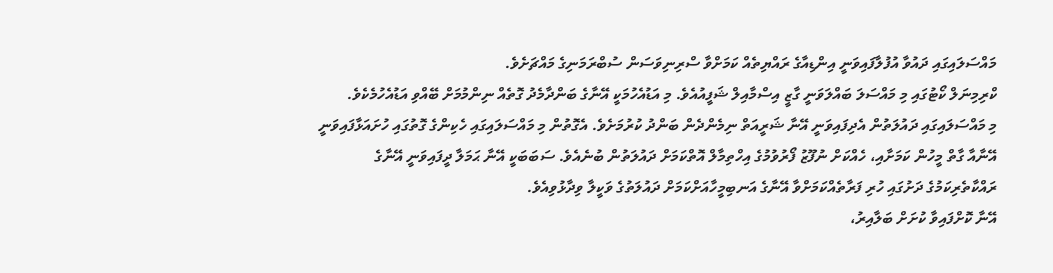މައްސަލައިގައި ދައުވާ އުފުލާފައިވަނީ އިންޑިއާގެ ރައްޔިތެއް ކަމަށްވާ ސްރިނިވަސަން ސުބްރަމަނިގެ މައްޗަށެވެ.
ކްރިމިނަލް ކޯޓުގައި މި މައްސަލަ ބައްލަވަނީ ގާޒީ އިސްމާއިލް ޝަފީއުއެވެ. މި އަޑުއެހުމަކީ އޭނާގެ ބަންދާމެދު ގޮތެއް ނިންމުމަށް ބޭއްވި އަޑުއެހުމެކެވެ.
މި މައްސަލައިގައި ދައުލަތުން އެދިފައިވަނީ އޭނާ ޝަރީއަތް ނިމެންދެން ބަންދު ކުރުމަށެވެ. އެގޮތުން މި މައްސަލައިގައި ހެކިންގެ ގޮތުގައި ހުށައަޅާފައިވަނީ އޭނާއާ ގާތް މީހުން ކަމަށާއި، ހެއްކަށް ނުފޫޒު ފޯރުވުމުގެ އިހްތިމާލް އޮތްކަމަށް ދައުލަތުން ބުނެއެވެ. ސަބަބަކީ އޭނާ ޙަމަލާ ދީފައިވަނީ އޭނާގެ ރައްކާތެރިކަމުގެ ދަށުގައި ހުރި ފަރާތެއްކަމަށްވާ އޭނާގެ އަނބިމީހާއަށްކަމަށް ދައުލަތުގެ ވަކީލާ ވިދާޅުވިއެވެ.
އޭނާ ކޮށްފައިވާ ކުށަށް ބަލާއިރު،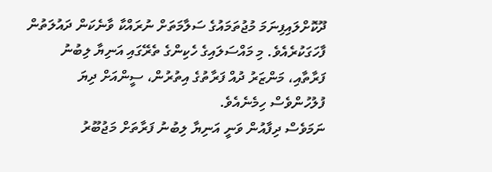ދޫކޮށްލައިފިނަމަ މުޖުތަމައުގެ ސަލާމަތަށް ނުރައްކާ ވާނެކަން ދައުލަތުން ފާހަގަކުރެއެވެ. މި މައްސަލައިގެ ހެކިންގެ ތެރޭގައި އަނިޔާ ލިބުނު ފަރާތާއި، މަންޒަރު ދުއް ފަރާތުގެ އިތުރުން، ސީންއަށް ދިޔަ ފުލުހުންވެސް ހިމެނެއެވެ.
ނަމަވެސް ދިފާއުން ވަނީ އަނިޔާ ލިބުނު ފަރާތަށް މަޖުބޫރު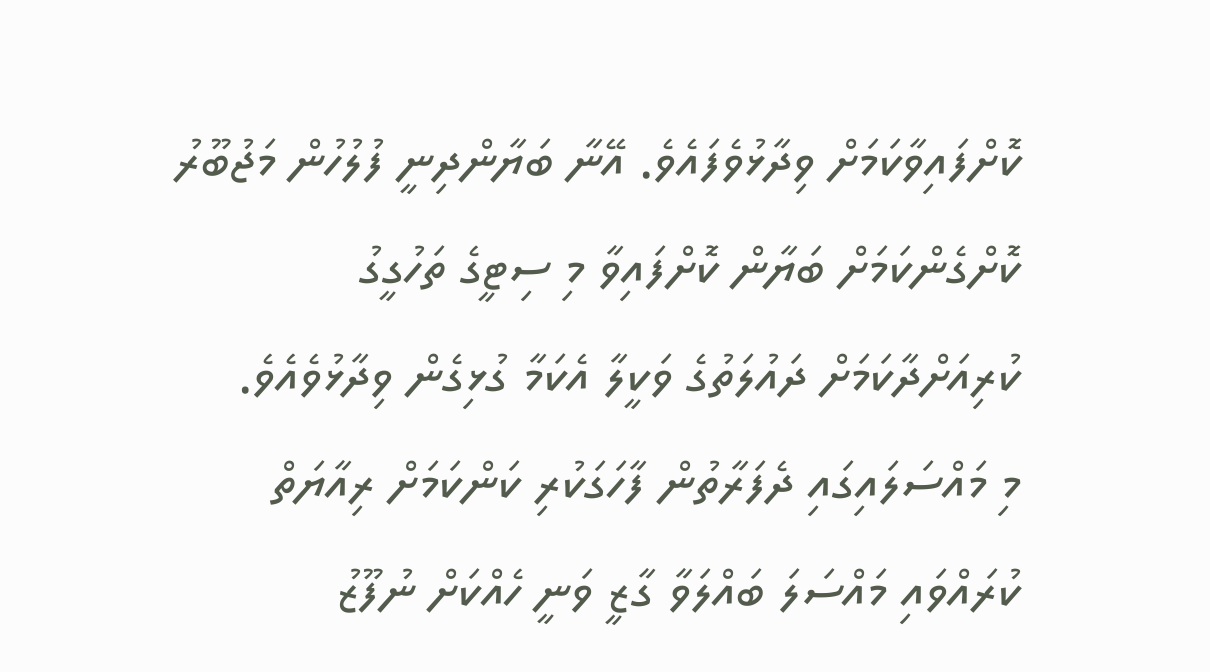ކޮށްފައިވާކަމަށް ވިދާޅުވެފައެވެ. އޭނާ ބަޔާންދިނީ ފުލުހުން މަޖުބޫރު ކޮށްގެންކަމަށް ބަޔާން ކޮށްފައިވާ މި ސިޓީގެ ތަހުގީގު ކުރިއަށްދާކަމަށް ދައުލަތުގެ ވަކީލާ އެކަމާ ގުޅިގެން ވިދާޅުވެއެވެ.
މި މައްސަލައިގައި ދެފަރާތުން ފާހަގަކުރި ކަންކަމަށް ރިއާޔަތް ކުރައްވައި މައްސަލަ ބައްލަވާ ގާޒީ ވަނީ ހެއްކަށް ނުފޫޒު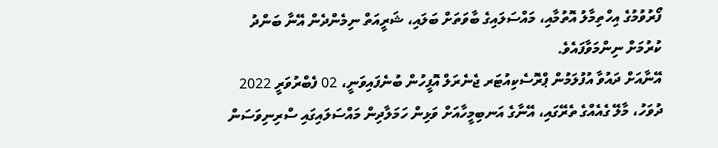ފޯރުވުމުގެ އިހްތިމާލު އޮތުމާއި، މައްސަލައިގެ ބާވަތަށް ބަލައި، ޝަރީއަތް ނިމެންދެން އޭނާ ބަންދު ކުރުމަށް ނިންމަވާފައެވެ.
އޭނާއަށް ދައުވާ އުފުލަމުން ޕްރޮސެކިއުޓަރ ޖެނެރަލް އޮފީހުން ބުނެފައިވަނީ، 02 ފެބްރުވަރީ 2022 ދުވަހު، މާލޭ ގެއެއްގެ ތެރޭގައި، އޭނާގެ އަނބިމީހާއަށް ވަޅިން ހަމަލާދިން މައްސަލައިގައި ސްރިނިވަސަން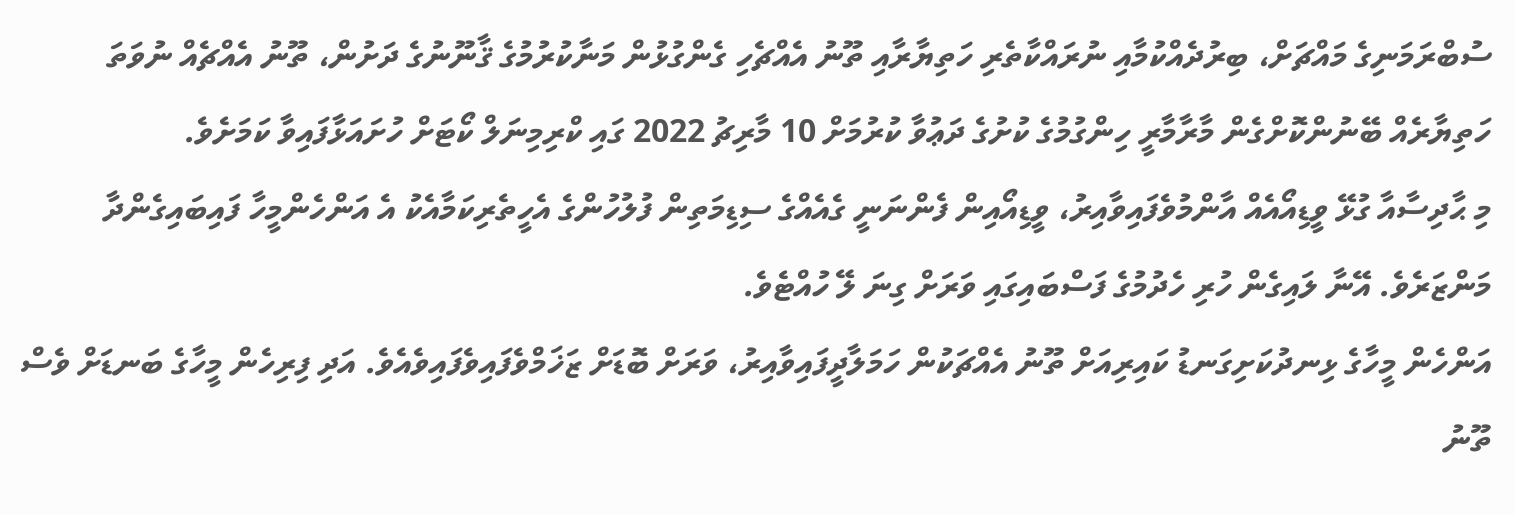ސުބްރަމަނިގެ މައްޗަށް، ބިރުދެއްކުމާއި ނުރައްކާތެރި ހަތިޔާރާއި ތޫނު އެއްޗެހި ގެންގުޅުން މަނާކުރުމުގެ ޤާނޫނުގެ ދަށުން، ތޫނު އެއްޗެއް ނުވަތަ ހަތިޔާރެއް ބޭނުންކޮށްގެން މާރާމާރީ ހިންގުމުގެ ކުށުގެ ދަޢުވާ ކުރުމަށް 10 މާރިޗު 2022 ގައި ކްރިމިނަލް ކޯޓަށް ހުށައަޅާފައިވާ ކަމަށެވެ.
މި ޙާދިސާއާ ގުޅޭ ވީޑިއޯއެއް އާންމުވެފައިވާއިރު، ވީޑިއޯއިން ފެންނަނީ ގެއެއްގެ ސިޑިމަތިން ފުލުހުންގެ އެހީތެރިކަމާއެކު އެ އަންހެންމީހާ ފައިބައިގެންދާ މަންޒަރެވެ. އޭނާ ލައިގެން ހުރި ހެދުމުގެ ފަސްބައިގައި ވަރަށް ގިނަ ލޭ ހުއްޓެވެ.
އަންހެން މީހާގެ ޅިނދުކަށިގަނޑު ކައިރިއަށް ތޫނު އެއްޗަކުން ހަމަލާދީފައިވާއިރު، ވަރަށް ބޮޑަށް ޒަޚަމްވެފައިވެފައިވެއެވެ. އަދި ފިރިހެން މީހާގެ ބަނޑަށް ވެސް ތޫނު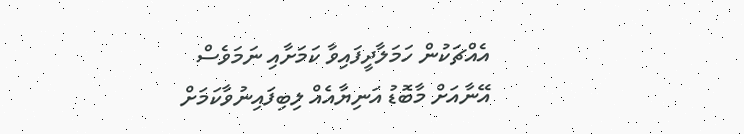އެއްޗަކުން ހަމަލާދީފައިވާ ކަމަށާއި ނަމަވެސް އޭނާއަށް މާބޮޑު އަނިޔާއެއް ލިބިފައިނުވާކަމަށް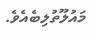މައުލޫތުލިބެއެވެ.